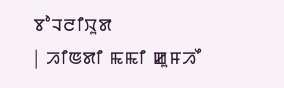ꯕꯣꯜꯂꯤꯋꯨꯗ
| ꯍꯤꯟꯗꯤ ꯃꯃꯤ ꯀꯨꯝꯍꯩ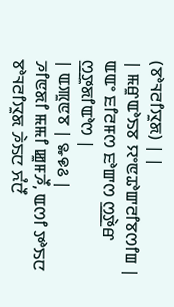(ꯕꯣꯜꯂꯤꯋꯨꯗ) | |
| ꯃꯔꯨꯑꯣꯏꯕ ꯌꯦꯟꯊꯣꯛꯂꯤꯕꯁꯤꯡ | ꯑꯑꯦ ꯐꯤꯂꯝꯁ ꯐꯣꯛꯁ ꯁ꯭ꯇꯥꯔ ꯁ꯭ꯇꯨꯗꯤꯑꯣꯁ |
| ꯑꯄꯨꯟꯕ | ꯳꯶꯴ |
ꯍꯤꯟꯗꯤ ꯃꯃꯤ ꯀꯨꯝꯍꯩ, ꯑꯁꯤ ꯇꯣꯏꯅ ꯕꯣꯜꯂꯤꯋꯨꯗ ꯍꯥꯏꯅ ꯈꯪꯅꯩ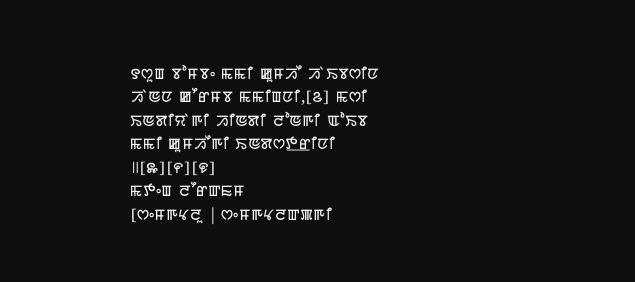꯱ꯁꯨꯡ ꯕꯣꯝꯕꯦ ꯃꯃꯤ ꯀꯨꯝꯍꯩ ꯍꯥꯏꯕꯁꯤꯅ ꯍꯥꯟꯅ ꯀꯧꯔꯝꯕ ꯃꯃꯤꯡꯅꯤ,[꯴] ꯃꯁꯤ ꯏꯟꯗꯤꯌꯥꯒꯤ ꯍꯤꯟꯗꯤ ꯂꯣꯟꯒꯤ ꯑꯣꯏꯕ ꯃꯃꯤ ꯀꯨꯝꯍꯩꯒꯤ ꯏꯟꯗꯁꯇ꯭ꯔꯤꯅꯤ ꯫[꯳][꯵][꯶]
ꯃꯇꯦꯡ ꯂꯧꯔꯛꯐꯝ
[ꯁꯦꯝꯒꯠꯂꯨ | ꯁꯦꯝꯒꯠꯂꯛꯄꯒꯤ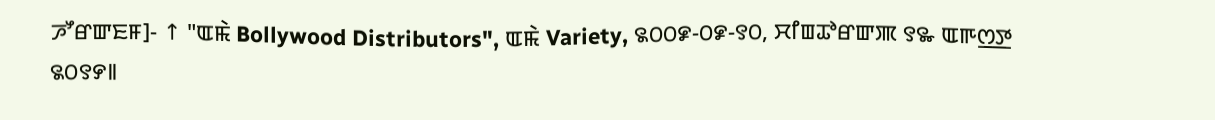ꯍꯧꯔꯛꯐꯝ]- ↑ "ꯑꯃꯥ Bollywood Distributors", ꯑꯃꯥ Variety, ꯲꯰꯰꯹-꯰꯹-꯱꯰, ꯆꯤꯡꯊꯣꯔꯛꯄ ꯱꯳ ꯑꯒꯁ꯭ꯇ ꯲꯰꯱꯸꯫